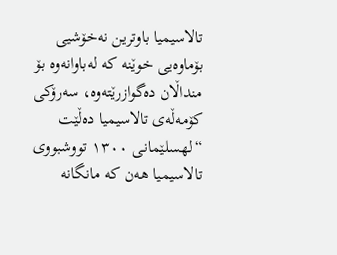تالاسیمیا باوترین نەخۆشیی بۆماوەیی خوێنە کە لەباوانەوە بۆ منداڵان دەگوازرێتەوە، سەرۆکی کۆمەڵەی تالاسیمیا دەڵێت “لهسلێمانی ١٣٠٠ تووشبووی تالاسیمیا هەن کە مانگانه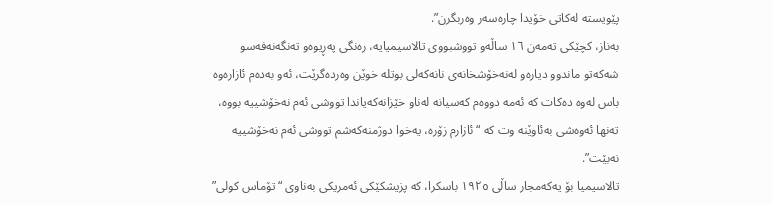پێویستە لەکاتی خۆیدا چارەسەر وەربگرن”.
بەناز، کچێکی تەمەن ١٦ ساڵەو تووشبووی تالاسیمیایە، رەنگی پەڕیوەو تەنگەنەفەسو شەکەتو ماندوو دیارەو لەنەخۆشخانەی نانەکەلی بوتلە خوێن وەردەگرێت، ئەو بەدەم ئازارەوە باس لەوە دەکات کە ئەمە دووەم کەسیانە لەناو خێزانەکەیاندا تووشی ئەم نەخۆشییە بووە، تەنها ئەوەشی بەئاوێنە وت کە “ئازارم زۆرە، یەخوا دوژمنەکەشم تووشی ئەم نەخۆشییە نەبێت”.
تالاسیمیا بۆ یەکەمجار ساڵی ١٩٢٥ باسکرا، کە پزیشکێکی ئەمریکی بەناوی “تۆماس کولی”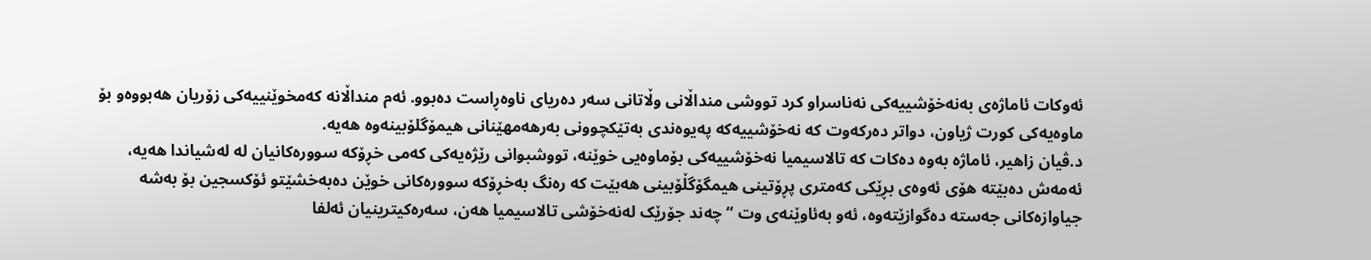ئەوکات ئاماژەی بەنەخۆشییەکی نەناسراو کرد تووشی منداڵانی وڵاتانی سەر دەریای ناوەڕاست دەبوو. ئەم منداڵانە کەمخوێنییەکی زۆریان هەبووەو بۆ ماوەیەکی کورت ژیاون، دواتر دەرکەوت کە نەخۆشییەکە پەیوەندی بەتێکچوونی بەرهەمهێنانی هیمۆگلۆبینەوە هەیە.
د.ڤیان زاهیر، ئاماژە بەوە دەکات کە تالاسیمیا نەخۆشییەکی بۆماوەیی خوێنە، تووشبوانی رێژەیەکی کەمی خڕۆکە سوورەکانیان لە لەشیاندا هەیە، ئەمەش دەبێتە هۆی ئەوەی بڕێکی کەمتری پڕۆتینی هیمگۆگڵۆبینی هەبێت کە رەنگ بەخڕۆکە سوورەکانی خوێن دەبەخشێتو ئۆکسجین بۆ بەشە جیاوازەکانی جەستە دەگوازێتەوە، ئەو بەئاوێنەی وت “چەند جۆرێک لەنەخۆشی تالاسیمیا هەن، سەرەکیترینیان ئەلفا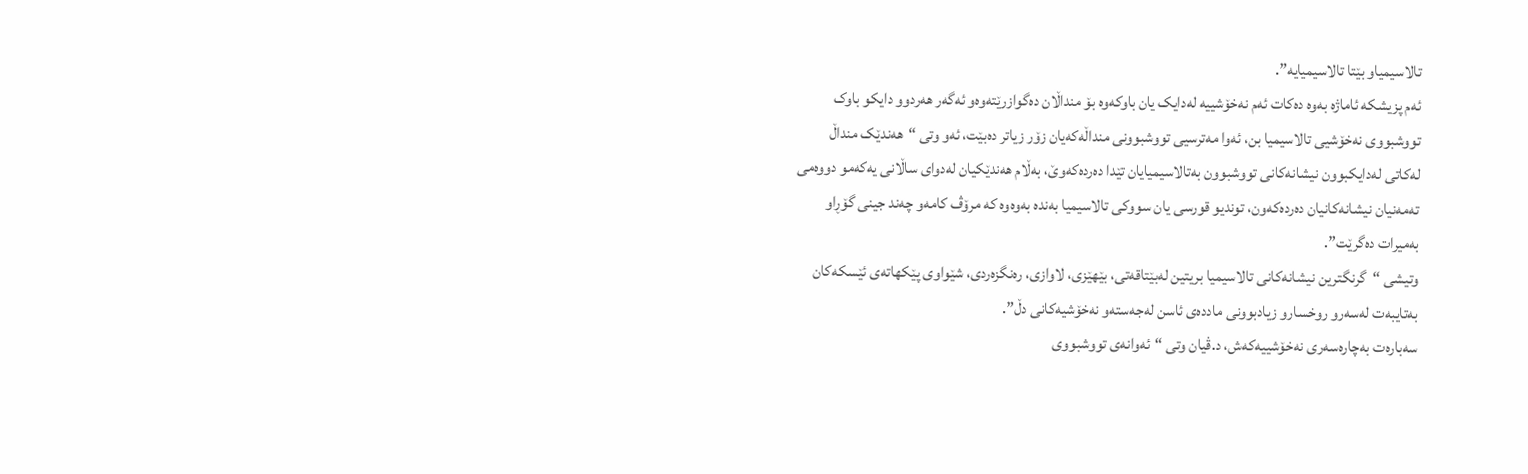تالاسیمیاو بێتا تالاسیمیایە”.
ئەم پزیشکە ئاماژە بەوە دەکات ئەم نەخۆشییە لەدایک یان باوکەوە بۆ منداڵان دەگوازرێتەوەو ئەگەر هەردوو دایکو باوک تووشبووی نەخۆشیی تالاسیمیا بن، ئەوا مەترسیی تووشبوونی منداڵەکەیان زۆر زیاتر دەبێت، ئەو وتی “هەندێک منداڵ لەکاتی لەدایکبوون نیشانەکانی تووشبوون بەتالاسیمیایان تێدا دەردەکەوێ، بەڵام هەندێكیان لەدوای ساڵانی یەکەمو دووەمی تەمەنیان نیشانەکانیان دەردەکەون، توندیو قورسی یان سووکی تالاسیمیا بەندە بەوەوە کە مرۆڤ کامەو چەند جینی گۆڕاو بەمیرات دەگرێت”.
وتیشی “گرنگترین نیشانەکانی تالاسیمیا بریتین لەبێتاقەتی، بێهێزی، لاوازی، رەنگزەردی، شێواوی پێکهاتەی ئێسکەکان بەتایبەت لەسەرو روخسارو زیادبوونی ماددەی ئاسن لەجەستەو نەخۆشیەکانی دڵ”.
سەبارەت بەچارەسەری نەخۆشییەکەش، د.ڤیان وتی “ئەوانەی تووشبووی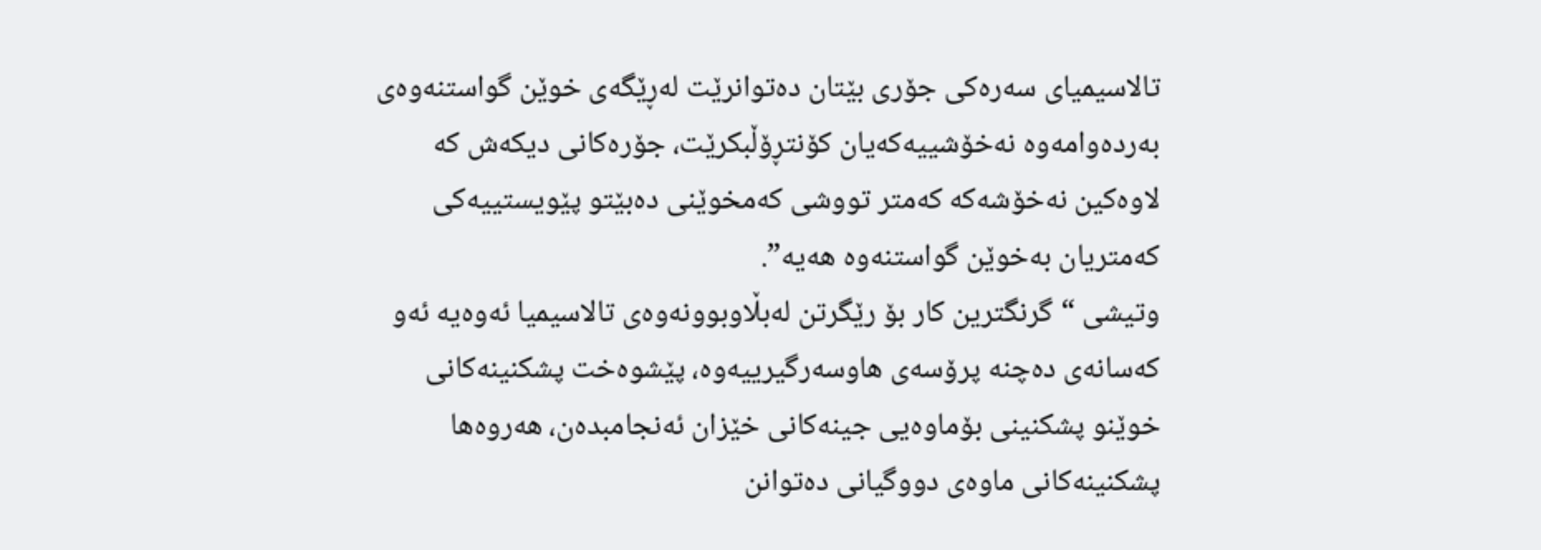تالاسیمیای سەرەکی جۆری بێتان دەتوانرێت لەڕێگەی خوێن گواستنەوەی بەردەوامەوە نەخۆشییەکەیان کۆنتڕۆڵبکرێت، جۆرەکانی دیکەش کە لاوەکین نەخۆشەکە کەمتر تووشی کەمخوێنی دەبێتو پێویستییەکی کەمتریان بەخوێن گواستنەوە هەیە”.
وتیشی “گرنگترین کار بۆ رێگرتن لەبڵاوبوونەوەی تالاسیمیا ئەوەیە ئەو کەسانەی دەچنە پرۆسەی هاوسەرگیرییەوە، پێشوەخت پشکنینەکانی خوێنو پشکنینی بۆماوەیی جینەکانی خێزان ئەنجامبدەن، هەروەها پشکنینەکانی ماوەی دووگیانی دەتوانن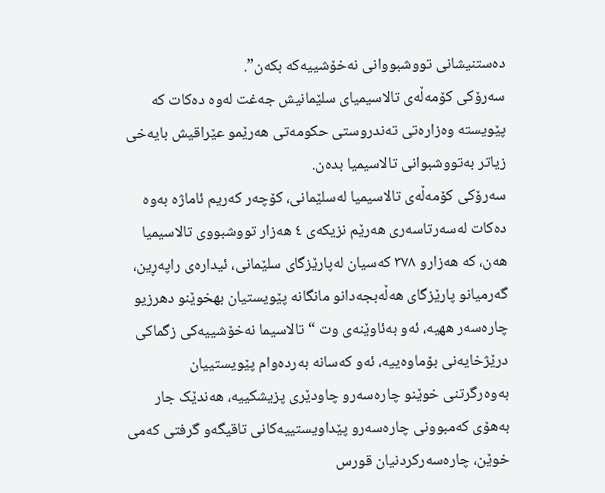دەستنیشانی تووشبووانی نەخۆشییەکە بکەن”.
سەرۆکی کۆمەڵەی تالاسیمیای سلێمانیش جەغت لەوە دەکات کە پێویستە وەزارەتی تەندروستی حکومەتی هەرێمو عێراقیش بایەخی زیاتر بەتووشبوانی تالاسیمیا بدەن.
سەرۆکی کۆمەڵەی تالاسیمیا لەسلێمانی، کۆچەر کەریم ئاماژە بەوە دەکات لەسەرتاسەری هەرێم نزیکەی ٤ هەزار تووشبووی تالاسیمیا هەن، کە هەزارو ٣٧٨ کەسیان لەپارێزگای سلێمانی، ئیدارەی راپەڕین، گەرمیانو پارێزگای هەڵەبجەدانو مانگانه پێویستیان بهخوێنو دهرزیو چارەسەر ههیه، ئەو بەئاوێنەی وت “تالاسیما نەخۆشییەکی زگماکی درێژخایەنی بۆماوەییە، ئەو کەسانە بەردەوام پێویستییان بەوەرگرتنی خوێنو چارەسەرو چاودێری پزیشکییە، هەندێک جار بەهۆی کەمبوونی چارەسەرو پێداویستییەکانی تاقیگەو گرفتی کەمی خوێن، چارەسەرکردنیان قورس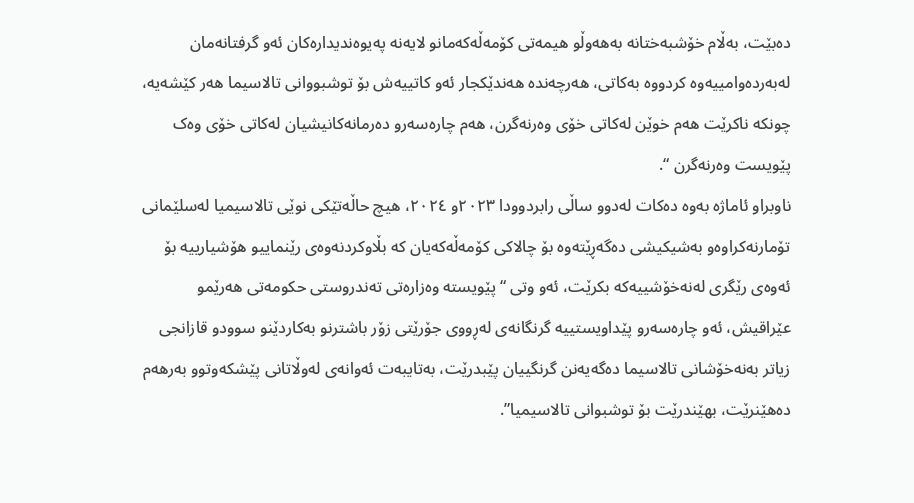دەبێت، بەڵام خۆشبەختانە بەهەوڵو هیمەتی کۆمەڵەکەمانو لایەنە پەیوەندیدارەکان ئەو گرفتانەمان لەبەردەوامییەوە کردووە بەکاتی، هەرچەندە هەندێکجار ئەو کاتییەش بۆ توشبووانی تالاسیما هەر کێشەیە، چونکە ناکرێت هەم خوێن لەکاتی خۆی وەرنەگرن، هەم چارەسەرو دەرمانەکانیشیان لەکاتی خۆی وەک پێویست وەرنەگرن “.
ناوبراو ئاماژە بەوە دەکات لەدوو ساڵی رابردوودا ٢٠٢٣و ٢٠٢٤، هیچ حاڵەتێکی نوێی تالاسیمیا لەسلێمانی تۆمارنەکراوەو بەشیکیشی دەگەڕێتەوە بۆ چالاکی کۆمەڵەکەیان کە بڵاوکردنەوەی رێنماییو هۆشیارییە بۆ ئەوەی رێگری لەنەخۆشییەکە بکرێت، ئەو وتی “پێویستە وەزارەتی تەندروستی حکومەتی هەرێمو عێراقیش، ئەو چارەسەرو پێداویستییە گرنگانەی لەڕووی جۆرێتی زۆر باشترنو بەکاردێنو سوودو قازانجی زیاتر بەنەخۆشانی تالاسیما دەگەیەنن گرنگییان پێبدرێت، بەتایبەت ئەوانەی لەوڵاتانی پێشکەوتوو بەرهەم دەهێنرێت، بهێندرێت بۆ توشبوانی تالاسیمیا”.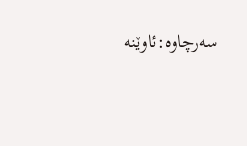سەرچاوە:ئاوێنە